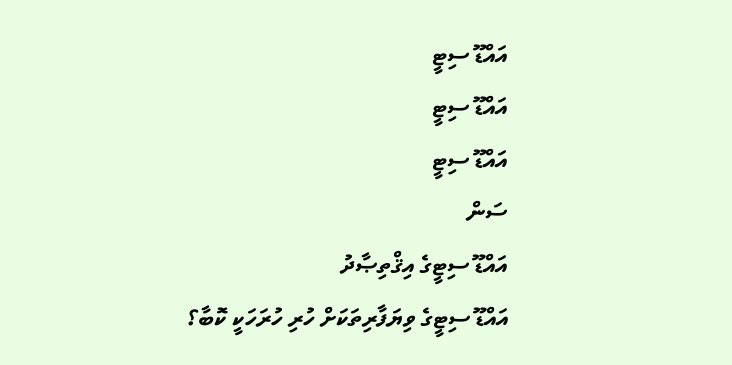އައްޑޫ ސިޓީ
އައްޑޫ ސިޓީ
އައްޑޫ ސިޓީ
ސަން
އައްޑޫ ސިޓީގެ އިޤްތިޞާދު
އައްޑޫ ސިޓީގެ ވިޔަފާރިތަކަށް ހުރި ހުރަހަކީ ކޮބާ؟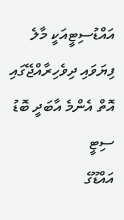އައްޑުސިޓީއަކީ މާލެ ފިޔަވައި ދިވެހިރާއްޖޭގައި އޮތް އެންމެ އާބަދީ ބޮޑު ސިޓީ
އައްޑޫގެ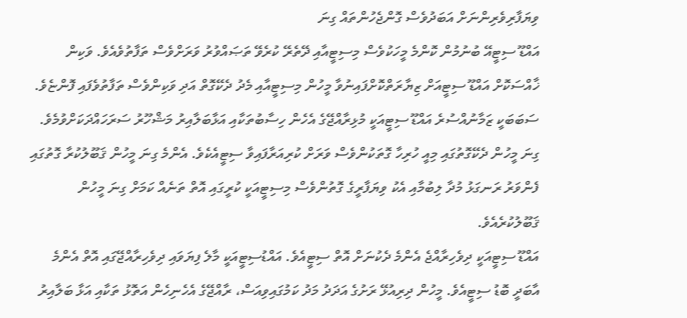ވިޔަފާރިވެރިންނަށް އަބަދުވެސް ގޮންޖެހުންތައް ގިނަ
އައްޑޫ ސިޓީއޭ ބުނުމުން ކޮންމެ މީހަކުވެސް މިސިޓީއާއި ދޭތެރޭ ކުރެވޭ ތަޞައްވުރު ވަރަށްވެސް ތަފާތުވެއެވެ. ވަކިން ޚާއްސަކޮށް އައްޑޫ ސިޓީއަށް ޒިޔާރަތްކޮށްފައިނުވާ މީހުން މިސިޓީއާއި މެދު ދެކޭގޮތް އަދި ވަކިންވެސް ތަފާތުވެފައި ފޮންޏެވެ. ސަބަބަކީ ޒަމާނުއްސުރެ އައްޑޫ ސިޓީއަކީ މުޅިރާއްޖޭގެ އެހެން ހިސާބުތަކާއި އަޅާބަލާއިރު މަޝްހޫރު ސަރަހައްދަކަށްވުމެވެ. ގިނަ މީހުން ދެކޭގޮތުގައި މިއީ ހުރިހާ ގޮތަކުންވެސް ވަރަށް ކުރިއަރާފައިވާ ސިޓީއެކެވެ. އެންމެ ގިނަ މީހުން ޤަބޫލުކުރާ ގޮތުގައި ފެންވަރު ރަނގަޅު މުދާ ލިބުމާއި އެކު ވިޔަފާރީގެ ގޮތުންވެސް މިސިޓީއަކީ ކުރީގައި އޮތް ތަނެއް ކަމަށް ގިނަ މީހުން ޤަބޫލުކުރެއެވެ.
އައްޑޫ ސިޓީއަކީ ދިވެހިރާއްޖެ އެންމެ ދެކުނަށް އޮތް ސިޓީއެވެ. އައްޑުސިޓީއަކީ މާލެ ފިޔަވައި ދިވެހިރާއްޖޭގައި އޮތް އެންމެ އާބަދީ ބޮޑު ސިޓީއެވެ. މީހުން ދިރިއުޅޭ ރަށުގެ އަދަދު މަދު ކަމުގައިވިއަސް، ރާއްޖޭގެ އެހެނިހެން އަތޮޅު ތަކާއި އަޅާ ބަލާއިރު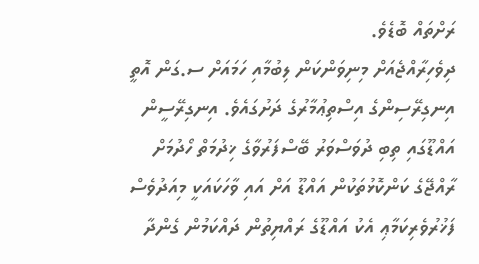ރަށްތައް ބޮޑެވެ.
ދިވެހިރާއްޖެއަށް މިނިވަންކަން ލިބުމާއި ހަމައަށް ސ.ގަން އޮތީ އިނގިރޭސިންގެ އިސްތިޢުމާރުގެ ދަށުގައެވެ. އިނގިރޭސީން އައްޑޫގައި ތިބި ދުވަސްވަރު ބޭސްފަރުވާގެ ޚިދުމަތް ހޯދުމަށް ރާއްޖޭގެ ކަންކޮޅުތަކުން އައްޑޫ އަށް އައި ވާހަކައަކީ މިއަދުވެސް ފަޚުރުވެރިކަމާޢި އެކު އައްޑޫގެ ރައްޔިތުން ދައްކަމުން ގެންދާ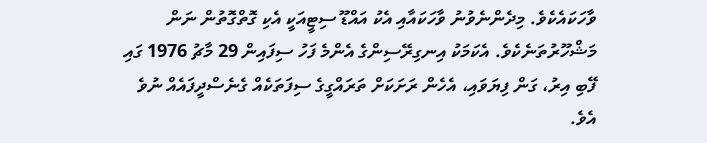ވާހަކައެކެވެ. މިދެންނެވުނު ވާހަކައާއި އެކު އައްޑޫ ސިޓީއަކީ އެކި ގޮތްގޮތުން ނަން މަޝްހޫރުތަނެކެވެ. އެކަމަކު އިނގިރޭސިންގެ އެންމެ ފަހު ސިފައިން 29 މާޗު 1976 ގައި ފޭބި އިރު، ގަން ފިޔަވައި، އެހެން ރަށަކަށް ތަރައްގީގެ ސިފަތަކެއް ގެނެސްދީފައެއް ނުވެ އެވެ.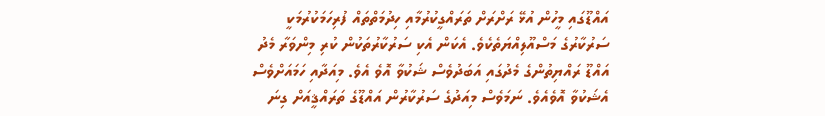އައްޑޫގައި މީހުން އުޅޭ ރަށްރަށް ތަރައްގީކުރުމާއި ހިދުމަތްތައް ފުރިހަމަކުރުމަކީ ސަރުކާރުގެ މަސްއޫލިއްޔަތެކެވެ. އެކަން އެކި ސަރުކާރުތަކުން ކުރި މިންވަރާ މެދު އައްޑޫ ރައްޔިތުންގެ މެދުގައި އަބަދުވެސް ޝަކުވާ އޮވެ އެވެ. މިއަދާއި ހަމައަށްވެސް އެޝަކުވާ އޮވެއެވެ. ނަމަވެސް މިއަދުގެ ސަރުކާރުން އައްޑޫގެ ތަރައްޤީއަށް ގިނަ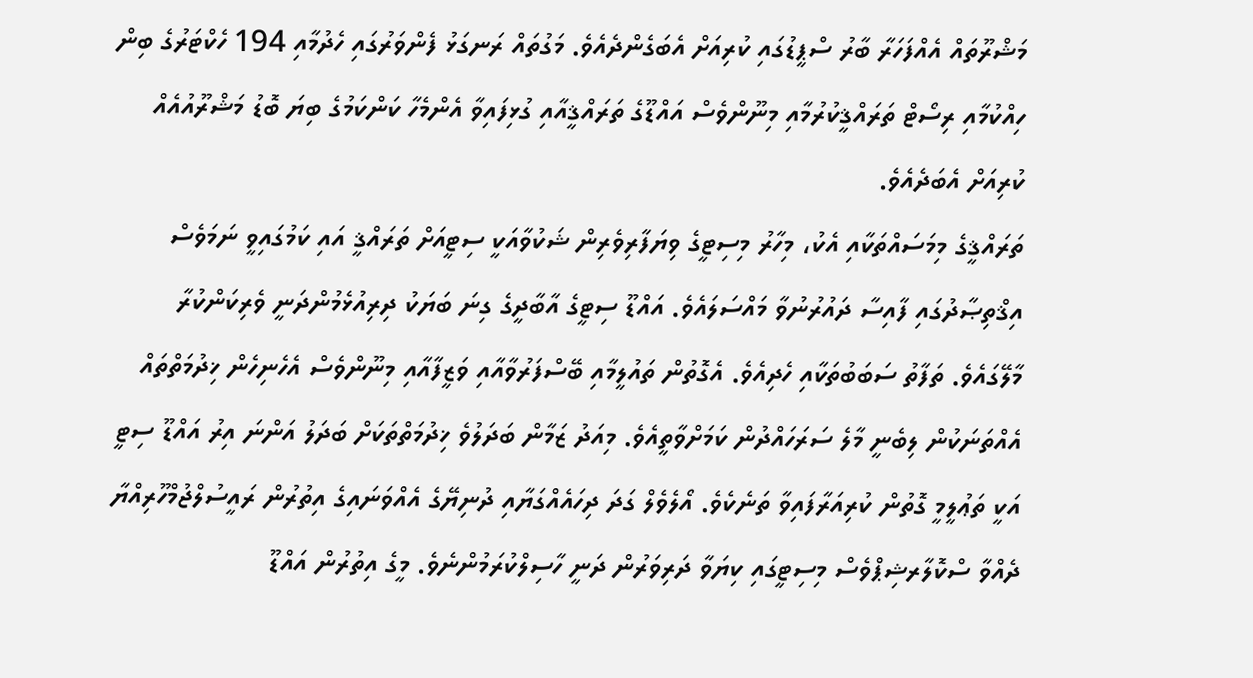މަޝްރޫތައް އެއްފަހަރާ ބާރު ސްޕީޑުގައި ކުރިއަށް އެބަގެންދެއެވެ. މަގުތައް ރަނގަޅު ފެންވަރުގައި ހެދުމާއި 194 ހެކްޓަރުގެ ބިން ހިއްކުމާއި ރިސޯޓް ތަރައްޤީކުރުމާއި މިނޫންވެސް އައްޑޫގެ ތަރައްޤީއާއި ގުޅިފައިވާ އެންމެހާ ކަންކަމުގެ ބިޔަ ބޮޑު މަޝްރޫއުއެއް ކުރިއަށް އެބަދެއެވެ.
ތަރައްޤީގެ މިމަސައްތަކާއި އެކު، މިހާރު މިސިޓީގެ ވިޔަފާރިވެރިން ޝަކުވާއަކީ ސިޓީއަށް ތަރައްޤީ އައި ކަމުގައިވީ ނަމަވެސް އިޤްތިޞާދުގައި ފާއިސާ ދައުރުނުވާ މައްސަލައެވެ. އައްޑޫ ސިޓީގެ އާބާދީގެ ގިނަ ބަޔަކު ދިރިއުޅެމުންދަނީ ވެރިކަންކުރާ މާލޭގައެވެ. ތަފާތު ސަބަބުތަކާއި ހެދިއެވެ. އެގޮތުން ތައުލީމާއި ބޭސްފަރުވާއާއި ވަޒީފާއާއި މިނޫންވެސް އެހެނިހެން ޚިދުމަތްތައް އެއްތަނަކުން ލިބެނީ މާލެ ސަރަހައްދުން ކަމަށްވާތީއެވެ. މިއަދު ޒަމާން ބަދަލުވެ ޚިދުމަތްތަކަށް ބަދަލު އަންނަ އިރު އައްޑޫ ސިޓީ އަކީ ތަޢުލީމީ ގޮތުން ކުރިއަރާފައިވާ ތަނެކެވެ. އޯލެވެލް ގަދަ ދިހައެއްގަޔާއި ދުނިޔޭގެ އެއްވަނައިގެ އިތުރުން ރައީސުލްޖުމްހޫރިއްޔާ ދެއްވާ ސްކޮލާރޝިޕްވެސް މިސިޓީގައި ކިޔަވާ ދަރިވަރުން ދަނީ ހާސިލްކުރަމުންނެވެ. މީގެ އިތުރުން އައްޑޫ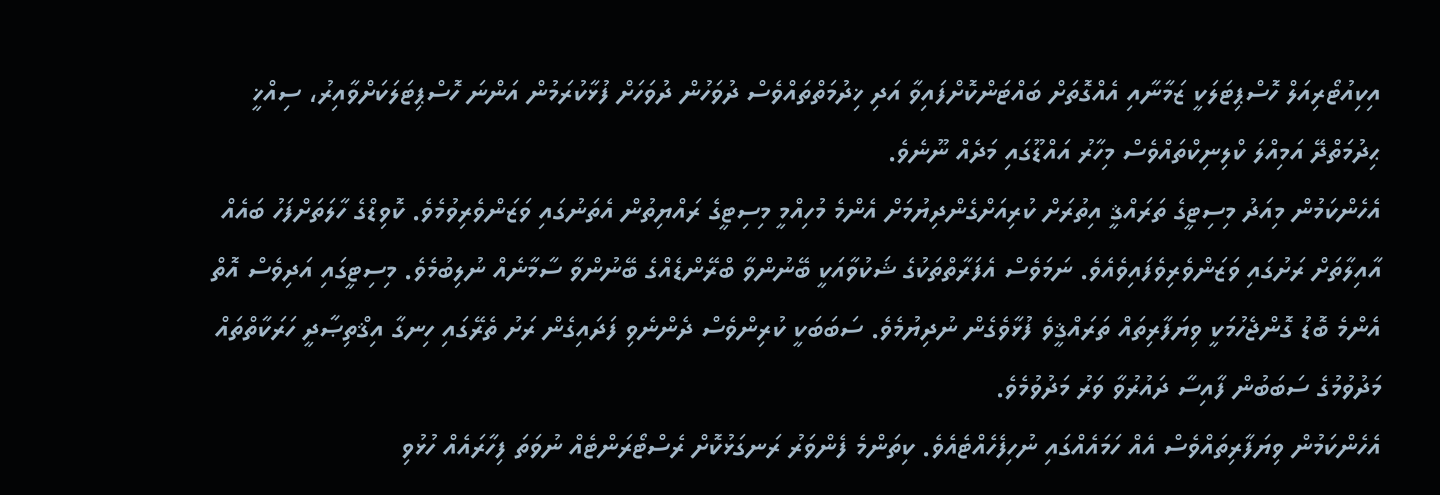އިކިއުޓޯރިއަލް ހޮސްޕިޓަލަކީ ޒަމާނާއި އެއްގޮތަށް ބައްޓަންކޮށްފައިވާ އަދި ޚިދުމަތްތައްވެސް ދުވަހުން ދުވަހަށް ފުޅާކުރަމުން އަންނަ ހޮސްޕިޓަލަކަށްވާއިރު، ސިއްޚީ ޙިދުމަތްދޭ އަމިއްލަ ކްލިނިކްތައްވެސް މިހާރު އައްޑޫގައި މަދެއް ނޫނެވެ.
އެހެންކަމުން މިއަދު މިސިޓީގެ ތަރައްޤީ އިތުރަށް ކުރިއަށްގެންދިޔުމަށް އެންމެ މުހިއްމީ މިސިޓީގެ ރައްޔިތުން އެތަނުގައި ވަޒަންވެރިވުމެވެ. ކޮވިޑްގެ ހާލަތަށްފަހު ބައެއް އާއިލާތަށް ރަށުގައި ވަޒަންވެރިވެފައިވެއެވެ. ނަމަވެސް އެފަރާތްތަކުގެ ޝަކުވާއަކީ ބޭނުންވާ ބްރޭންޑެއްގެ ބޭނުންވާ ސާމާނެއް ނުލިބުމެވެ. މިސިޓީގައި އަދިވެސް އޮތް އެންމެ ބޮޑު ގޮންޖެހުމަކީ ވިޔަފާރިތައް ތަރައްޤީވެ ފުޅާވެގެން ނުދިޔުމެވެ. ސަބަބަކީ ކުރިންވެސް ދެންނެވި ފަދައިގެން ރަށު ތެރޭގައި ހިނގާ އިޤްތިޞާދީ ހަރަކާތްތައް މަދުވުމުގެ ސަބަބުން ފާއިސާ ދައުރުވާ ވަރު މަދުވުމެވެ.
އެހެންކަމުން ވިޔަފާރިތައްވެސް އެއް ހަމައެއްގައި ނުހިފެހެއްޓެއެވެ. ކިތަންމެ ފެންވަރު ރަނގަޅުކޮށް ރެސްޓޯރަންޓެއް ނުވަތަ ފިހާރައެއް ހުޅުވި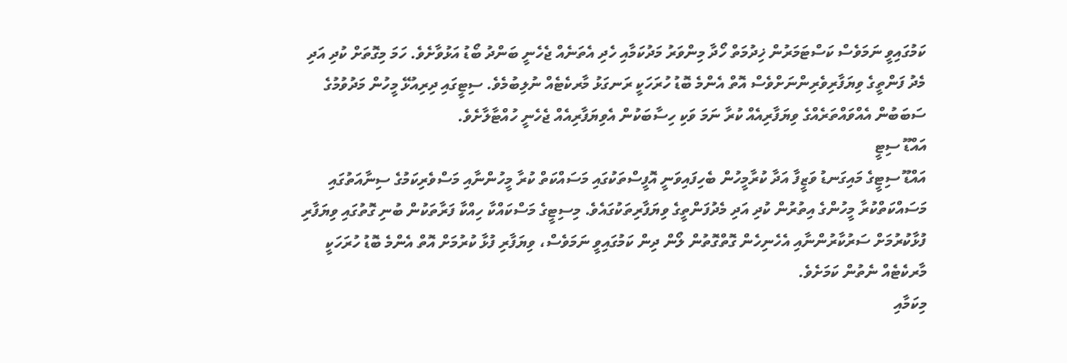ކަމުގައިވީ ނަމަވެސް ކަސްޓަމަރުން ޚިދުމަތް ހޯދާ މިންވަރު މަދުކަމާއި ހެދި އެތަނެއް ޖެހެނީ ބަންދު ބޯޑު އަޅުވާށެވެ. ހަމަ މިގޮތަށް ކުދި އަދި މެދު ފަންތީގެ ވިޔަފާރިވެރިންނަށްވެސް އޮތް އެންމެ ބޮޑު ހުރަހަކީ ރަނގަޅު މާރކެޓެއް ނުލިބުމެވެ. ސިޓީގައި ދިރިއުޅޭ މީހުން މަދުވުމުގެ ސަބަބުން އެއްވައްތަރެއްގެ ވިޔަފާރިއެއް ކުރާ ނަމަ ވަކި ހިސާބަކުން އެވިޔަފާރިއެއް ޖެހެނީ ހުއްޓާލާށެވެ.
އައްޑޫ ސިޓީ
އައްޑޫ ސިޓީގެ މައިގަނޑު ވަޒީފާ އަދާ ކުރާމީހުން ބެހިފައިވަނީ އޮފީސްތަކުގައި މަސައްކަތް ކުރާ މީހުންނާއި މަސްވެރިކަމުގެ ސިނާއަތުގައި މަސައްކަތްކުރާ މީހުންގެ އިތުރުން ކުދި އަދި މެދުފަންތީގެ ވިޔަފާރިތަކުގައެވެ. މިސިޓީގެ މަސްކައްކާ ހިއްކާ ފަރާތަކުން ބުނި ގޮތުގައި ވިޔަފާރި ފުޅާކުރުމަށް ސަރުކާރުންނާއި އެހެނިހެން ގޮތްގޮތުން ލޯން ދިން ކަމުގައިވީ ނަމަވެސް، ވިޔަފާރި ފުޅާ ކުރުމަށް އޮތް އެންމެ ބޮޑު ހުރަހަކީ މާރކެޓެއް ނެތުން ކަމަށެވެ.
މިކަމާއި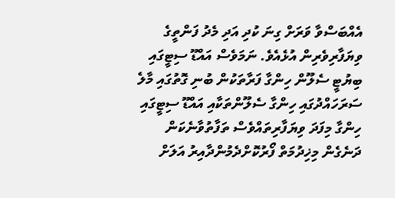އެއްބަސްވާ ވަރަށް ގިނަ ކުދި އަދި މެދު ފަންތީގެ ވިޔަފާރިވެރިން އުޅެއެވެ. ނަމަވެސް އައްޑޫ ސިޓީގައި ބިޔުޓީ ސެލޫން ހިންގާ ފަރާތަކުން ބުނި ގޮތުގައި މާލެ ސަރަހައްދުގައި ހިންގާ ސެލޫންތަކާއި އައްޑޫ ސިޓީގައި ހިންގާ މިފަދަ ވިޔަފާރިތައްވެސް ތަފާތުވާނެކަން ދަނެގެން މިޚިދުމަތް ފޯރުކޮށްދެމުންދާއިރު އަލަށް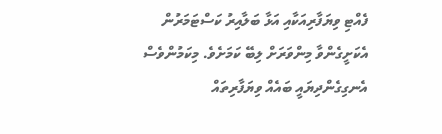ފެއްޓި ވިޔަފާރިއަކާއި އަޅާ ބަލާއިރު ކަސްޓަމަރުން އެކަށީގެންވާ މިންވަރަށް ލިބޭ ކަމަށެވެ. މިކަމުންވެސް އެނގިގެންދިޔައީ ބައެއް ވިޔަފާރިތައް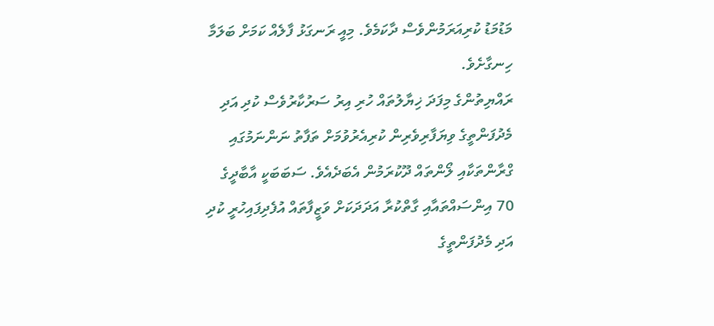މަޑުމަޑު ކުރިއަރަމުންވެސް ދާކަމެވެ. މިއީ ރަނގަޅު ފާލެއް ކަމަށް ބަލަމާ ހިނގާށެވެ.
ރައްޔިތުންގެ މިފަދަ ޚިޔާލުތައް ހުރި އިރު ސަރުކާރުވެސް ކުދި އަދި މެދުފަންތީގެ ވިޔަފާރިވެރިން ކުރިއެރުވުމަށް ތަފާތު ނަންނަމުގައި ގްރާންތަކާއި ލޯންތައް ދޫކުރަމުން އެބަދެއެވެ. ސަބަބަކީ އާބާދީގެ 70 އިންސައްތައާއި ގާތްކުރާ އަދަދަކަށް ވަޒީފާތައް އުފެދިފައިހުރީ ކުދި އަދި މެދުފަންތީގެ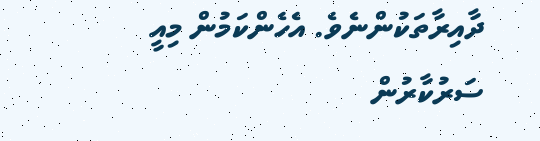ދާއިރާތަކުންނެވެ. އެހެންކަމުން މިއީ ސަރުކާރުން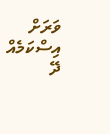ވަރަށް އިސްކަމެއް ދޭ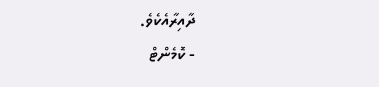ދާއިރާއެކެވެ.
- ކޮމެންޓް